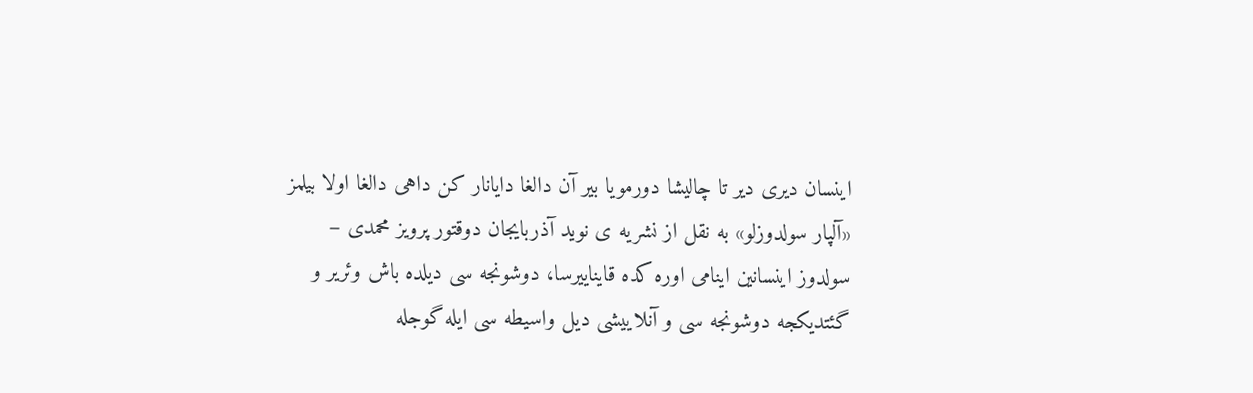اینسان دیری دیر تا چالیشا دورمویا بیر آن دالغا دایانار کن داهی دالغا اولا بیلمز «آلپار سولدوزلو» به نقل از نشریه ی نوید آذربایجان دوقتور پرویز محمدی – سولدوز اینسانین اینامی اوره کده قایناییرسا، دوشونجه سی دیلده باش وئریر و گئتدیکجه دوشونجه سی و آنلاییشی دیل واسیطه سی ایله گوجله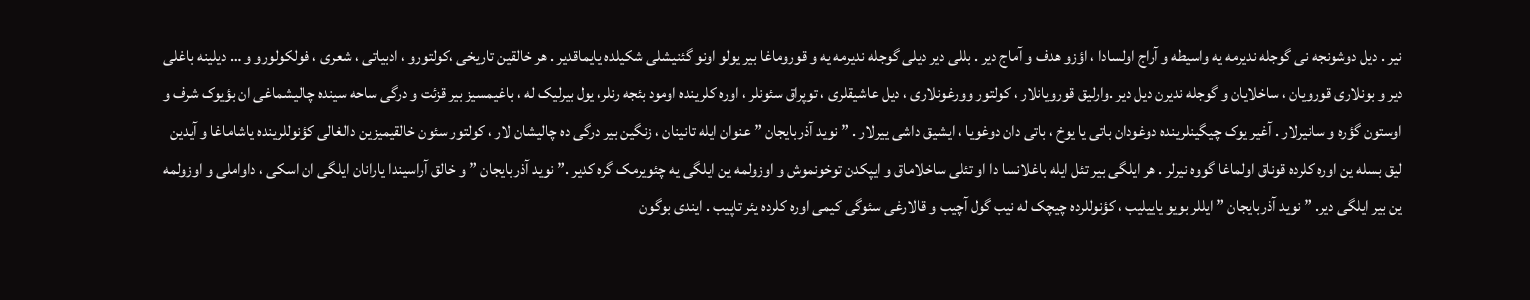نیر . دیل دوشونجه نی گوجله ندیرمه یه واسیطه و آراج اولسادا ، اؤزو هدف و آماج دیر . بللی دیر دیلی گوجله ندیرمه یه و قوروماغا بیر یولو اونو گئنیشلی شکیلده یایماقدیر . هر خالقین تاریخی ،کولتورو ، ادبیاتی ، شعری ، فولکولورو و … دیلینه باغلی دیر و بونلاری قورویان ، ساخلایان و گوجله ندیرن دیل دیر .وارلیق قورویانلار ، کولتور وورغونلاری ، دیل عاشیقلری ، توپراق سئونلر ، اوره کلرینده اومود بئجه رنلر، یول بیرلیک له ، باغیمسیز بیر قزئت و درگی ساحه سینده چالیشماغی ان بؤیوک شرف و اوستون گؤره و سانیرلار . آغیر یوک چیگینلرینده دوغودان باتی یا یوخ ، باتی دان دوغویا ، ایشیق داشی ییرلار . ” نوید آذربایجان ” عنوان ایله تانینان ، زنگین بیر درگی ده چالیشان لار ، کولتور سئون خالقیمیزین دالغالی کؤنوللرینده یاشاماغا و آیدین لیق بسله ین اوره کلرده قوناق اولماغا گووه نیرلر . هر ایلگی بیر تئل ایله باغلانسا دا او تئلی ساخلاماق و ایپکدن توخونموش و اوزولمه ین ایلگی یه چئویرمک گره کدیر .” نوید آذربایجان ” و خالق آراسیندا یارانان ایلگی ان اسکی ، داواملی و اوزولمه ین بیر ایلگی دیر. ” نوید آذربایجان ” ایللر بویو یاییلیب ، کؤنوللرده چیچک له نیب گول آچیب و قالارغی سئوگی کیمی اوره کلرده یئر تاپیب . ایندی بوگون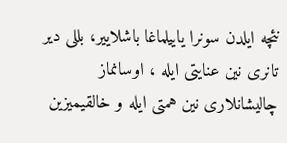نئچه ایلدن سونرا یاییلماغا باشلاییر، بللی دیر تانری نین عنایتی ایله ، اوسانماز چالیشانلاری نین همتی ایله و خالقیمیزین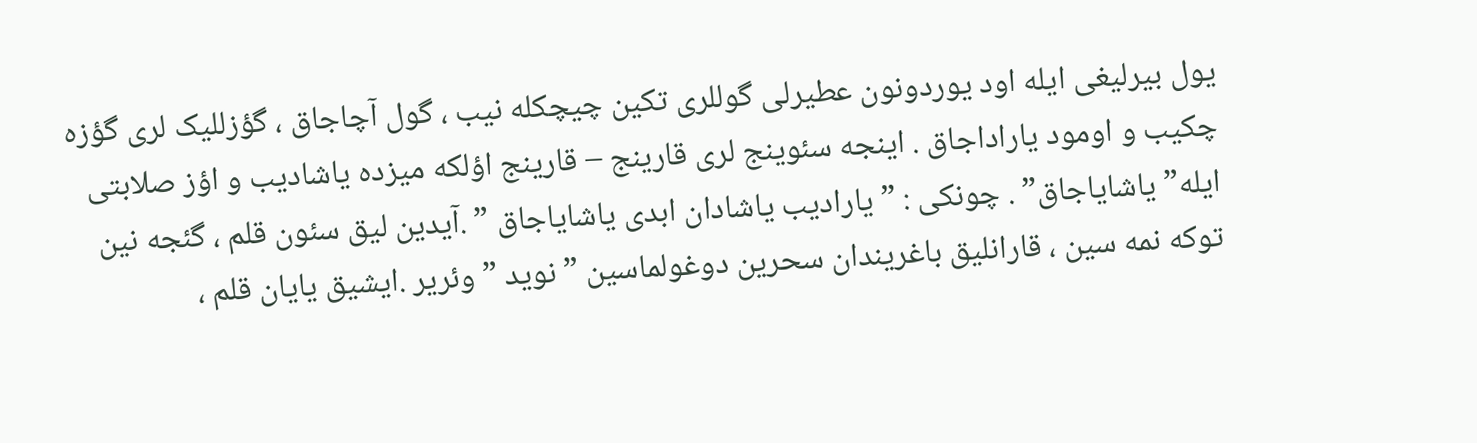یول بیرلیغی ایله اود یوردونون عطیرلی گوللری تکین چیچکله نیب ، گول آچاجاق ، گؤزللیک لری گؤزه چکیب و اومود یاراداجاق . اینجه سئوینج لری قارینج – قارینج اؤلکه میزده یاشادیب و اؤز صلابتی ایله” یاشایاجاق” . چونکی : ” یارادیب یاشادان ابدی یاشایاجاق ” .آیدین لیق سئون قلم ، گئجه نین توکه نمه سین ، قارانلیق باغریندان سحرین دوغولماسین ” نوید ” وئریر .ایشیق یایان قلم ،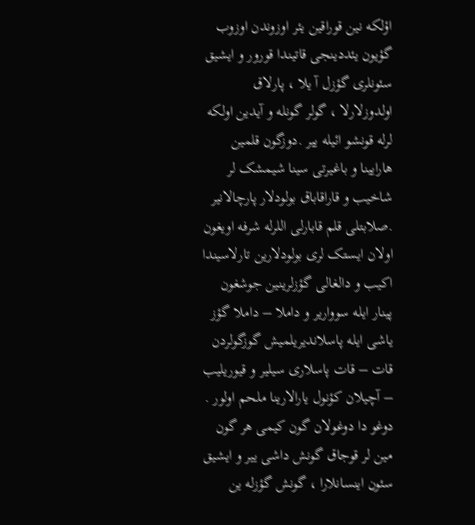اؤلکه نین قوراقین یئر اوزوندن اوزوب گؤیون یئددینجی قاتیندا قورور و ایشیق سئونلری گؤزل آ یلا ، پارلاق اولدوزلارلا ، گولر گونله و آیدین اولکه لرله قونشو ائیله ییر .دوزگون قلمین هارایینا و باغیرتی سینا شیمشک لر شاخیب و قاراقاباق بولودلار پارچالانیر .صلابتلی قلم قابارلی اللرله شرفه اویغون اولان ایستک لری بولودلارین تارلاسیندا اکیب و دالغالی گؤزلرینین جوشغون پینار ایله سوواریر و داملا – داملا گؤز یاشی ایله پاسلاندیریلمیش گوزگولردن قات – قات پاسلاری سیلیر و قیوریلیب – آچیلان کؤنول یارالارینا ملحم اولور . دوغو دا دوغولان گون کیمی هر گون مین لر قوجاق گونش داشی ییر و ایشیق سئون اینسانلارا ، گونش گؤزله ین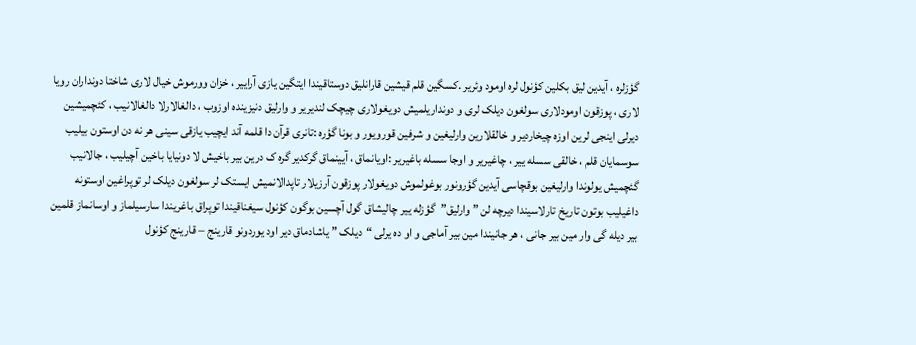گؤزلره ، آیدین لیق بکلین کؤنول لره اومود وئریر .کسگین قلم قیشین قارانلیق دوستاقیندا ایتگین یازی آراییر ، خزان وورموش خیال لاری شاختا دونداران رویا لاری ، پوزقون اومودلاری سولغون دیلک لری و دونداریلمیش دویغولاری چیچک لندیریر و وارلیق دنیزینده اوزوب ، دالغالارلا دالغالانیب ، کئچمیشین دیرلی اینجی لرین اوزه چیخاردیر و خالقلارین وارلیغین و شرفین قورویور و بونا گؤره :تانری قرآن دا قلمه آند ایچیب یازقی سینی هر نه دن اوستون بیلیب سوسمایان قلم ، خالقی سسله ییر ، چاغیریر و اوجا سسله باغیریر :اویانماق ، آیینماق گرکدیر گره ک درین بیر باخیش لا دونیایا باخین آچیلیب ، جالانیب گئچمیش یولوندا وارلیغین بوقچاسی آیدین گؤرونور بوغولموش دویغولار پوزقون آرزیلار تاپدالانمیش ایستک لر سولغون دیلک لر توپراغین اوستونه داغیلیب بوتون تاریخ تارلاسیندا دیرچه لن ” وارلیق”گؤزله ییر چالیشاق گول آچسین بوگون کؤنول سیغناقیندا توپراق باغریندا سارسیلماز و اوسانماز قلمین بیر دیله گی وار مین بیر جانی ، هر جانیندا مین بیر آماجی و او ده یرلی “دیلک ” یاشادماق دیر اود یوردونو قارینج – قارینج کؤنول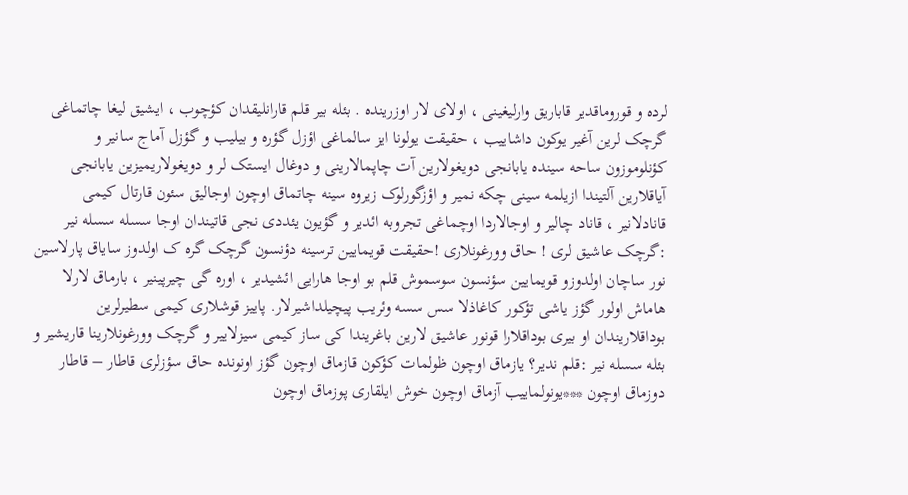لرده و قوروماقدیر قاباریق وارلیغینی ، اولای لار اوزرینده . بئله بیر قلم قارانلیقدان کؤچوب ، ایشیق لیغا چاتماغی گرچک لرین آغیر یوکون داشاییب ، حقیقت یولونا ایز سالماغی اؤزل گؤره و بیلیب و گؤزل آماج سانیر و کؤنلوموزون ساحه سینده یابانجی دویغولارین آت چاپمالارینی و دوغال ایستک لر و دویغولاریمیزین یابانجی آیاقلارین آلتیندا ازیلمه سینی چکه نمیر و اؤزگورلوک زیروه سینه چاتماق اوچون اوجالیق سئون قارتال کیمی قانادلانیر ، قاناد چالیر و اوجالاردا اوچماغی تجروبه ائدیر و گؤیون یئددی نجی قاتیندان اوجا سسله سسله نیر :گرچک عاشیق لری ! حاق وورغونلاری !حقیقت قویمایین ترسینه دؤنسون گرچک گره ک اولدوز سایاق پارلاسین نور ساچان اولدوزو قویمایین سؤنسون سوسموش قلم بو اوجا هارایی ائشیدیر ، اوره گی چیرپینیر ، بارماق لارلا هاماش اولور گؤز یاشی تؤکور کاغاذلا سس سسه وئریب پیچیلداشیرلار. پاییز قوشلاری کیمی سطیرلرین بوداقلاریندان او بیری بوداقلارا قونور عاشیق لارین باغریندا کی ساز کیمی سیزلاییر و گرچک وورغونلارینا قاریشیر و بئله سسله نیر :قلم ندیر؟ یازماق اوچون ظولمات کؤکون قازماق اوچون گؤز اونونده حاق سؤزلری قاطار – قاطار دوزماق اوچون ***یونولماییب آزماق اوچون خوش ایلقاری پوزماق اوچون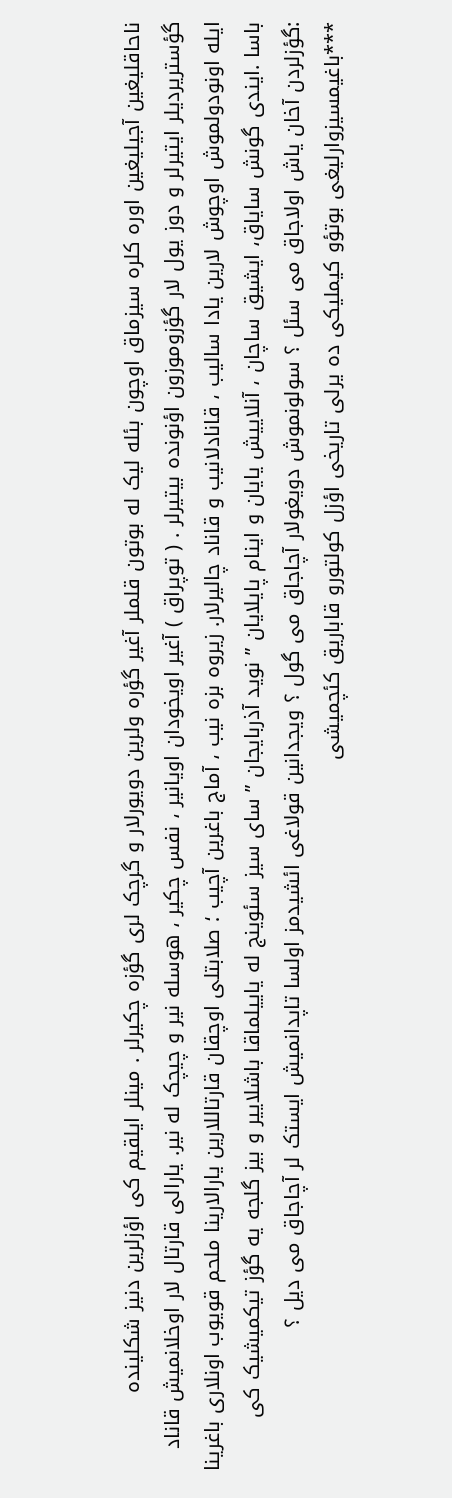ناحاقلیغین آجیلیغین اوره کلره سیزماق اوچون بئله لیک له بوتون قلملر آغیر گؤره ولرین دویورلار و گرچک لری گؤزه چکیرلر . مینلر ایلقیم کی اؤزلرین دنیز شکلینده گؤستریردیلر ایتیرلر و دوز یول لار گؤزوموزون اؤنونده بیتیرلر . ( توپراق ) آغیر اویخودان اویانیر ، نفس چکیر ، هوسله نیر و چیچک له نیر. یارالی قارتال لار اوخلانمیش قاناد ایله اونودولموش اوچوش لارین یادا سالیب ، قانادلانیب و قاناد چالیرلار. زیروه بزه نیب ، آماج باغرین آچیب ؛ صلابتلی اوچقان قارتاللارین یارالارینا ملحم قویوب اونلاری باغرینا باسا .ایندی گونش سایاق، ایشیق ساچان ، آنلاییش یایان و اینام پایلایان ” نوید آذربایجان ” سای سیز سئوینج له یاییلماقا باشلاییر و بیز گلجه یه گؤز تیکمیشیک کی :گؤزلردن آخان یاش اولاجاق می سئل ؟ سولونموش دویغولار آچاجاق می گول ؟ ویجدانین قولاغی ائشیدمز اولسا تاپدانمیش ایستک لر آچاجاق می دیل ؟ ***باغیمسیزوارلیغی بوتؤو کیملیکی ده یرلی تاریخی اؤزل کولتورو قاباریق کئچمیشی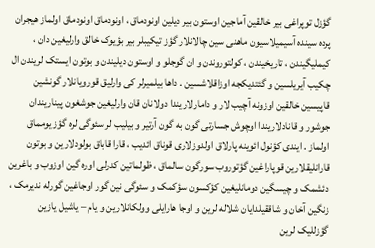گؤزل توپراغی بیر خالقین آماجین اوستون بیر دیلین اونودماق ، اونودماق اونودماق اولماز هیجران پرده سینده آسیمیلاسیون ماهنی سین چالانلار گؤز تیکیبلر بیر بؤیوک خالق وارلیغین دان ، کیملیگیندن ، تاریخیندن ، کولتوروندن و ان گوجلو و اوستون دیلیندن و بوتون ایستک لریندن ال چکیب آیریلسین و گئتدیکجه اوزاقلاشسین . داها بیلمیرلر کی وارلیق قورویانلار گونشین قاپیسین خالقین اوزونه آچیب لار و دامارلاریندا دولانان قان وارلیغین جوشغون پیناریندان جوشور و قانادلاریندا اوچوش جسارتی گون به گون آرتیر و بیلیب لر سئوگی لره گؤز یومماق اولماز . ایندی کؤنول ائوینه پارلاق اولدوزلاری قوناق ائدیب ، قارا قاباق بولودلارین و بوتون قارانلیقلارین قوپاراغین گؤتوروب سورگون سالماق ، ظولماتین کدرلی اوره گین اوزوب و باغرین دئشمک و چیسگین دومانلیغین کؤکسون سؤکمک و سئوگی نین گور اوجاغین گورله ندیرمک ، زنگین آخان و شاققیلدایان شلاله لرین و اوجا هارایلی وولکانلارین و یام – یاشیل یازین گؤزللیک لرین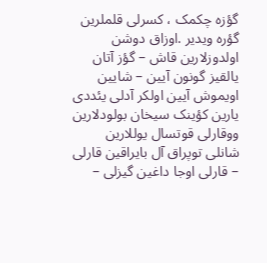گؤزه چکمک ، کسرلی قلملرین گؤره ویدیر .اوزاق دوشن اولدوزلارین قاش – گؤز آتان یالقیز گونون آیین – شایین اویموش آیین اولکر آدلی یئددی یارین کؤینک سیخان بولودلارین ووقارلی قوتسال یوللارین شانلی توپراق آل بایراقین قارلی – قارلی اوجا داغین گیزلی –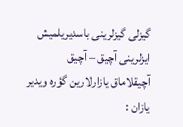گیزلی گیزلرینی باسدیریلمیش ایزلرینی آچیق – آچیق آچیقلاماق یازارلارین گؤره ویدیر یازان :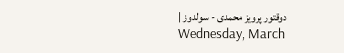دوقتور پرویز محمدی - سولدوز |
Wednesday, March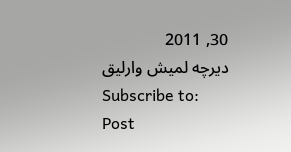30, 2011
دیرچه لمیش وارلیق
Subscribe to:
Post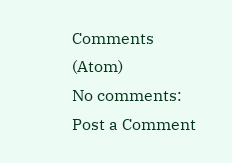Comments (Atom)
No comments:
Post a Comment